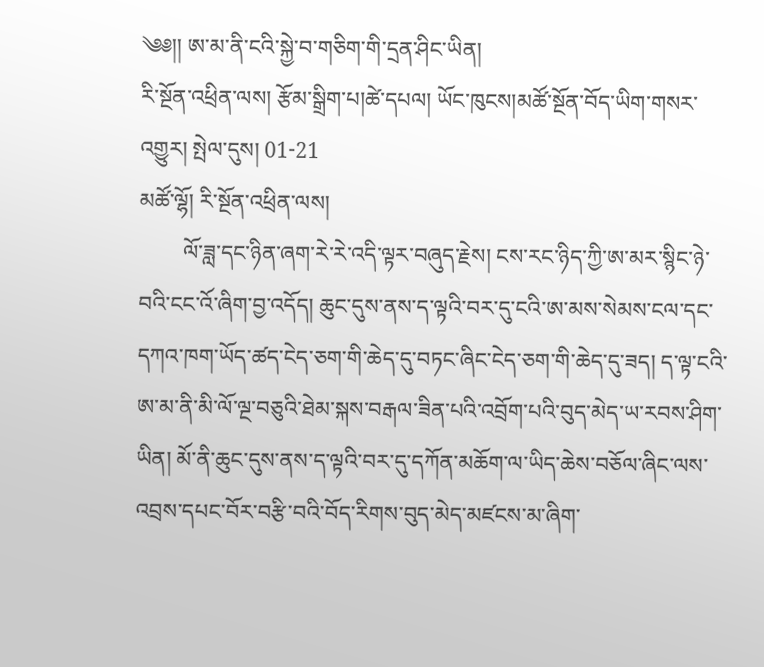༄༅།། ཨ་མ་ནི་ངའི་སྐྱེ་བ་གཅིག་གི་དྲན་ཤིང་ཡིན།
རི་སྔོན་འཕྲིན་ལས། རྩོམ་སྒྲིག་པ།ཚེ་དཔལ། ཡོང་ཁུངས།མཚོ་སྔོན་བོད་ཡིག་གསར་འགྱུར། སྤེལ་དུས། 01-21
མཚོ་ལྷོ། རི་སྔོན་འཕྲིན་ལས།
        ལོ་ཟླ་དང་ཉིན་ཞག་རེ་རེ་འདི་ལྟར་བཞུད་རྗེས། ངས་རང་ཉིད་ཀྱི་ཨ་མར་སྙིང་ཉེ་བའི་ངང་འོ་ཞིག་བྱ་འདོད། ཆུང་དུས་ནས་ད་ལྟའི་བར་དུ་ངའི་ཨ་མས་སེམས་ངལ་དང་དཀའ་ཁག་ཡོད་ཚད་ངེད་ཅག་གི་ཆེད་དུ་བཏང་ཞིང་ངེད་ཅག་གི་ཆེད་དུ་ཟད། ད་ལྟ་ངའི་ཨ་མ་ནི་མི་ལོ་ལྔ་བཅུའི་ཐེམ་སྐས་བརྒལ་ཟིན་པའི་འབྲོག་པའི་བུད་མེད་ཡ་རབས་ཤིག་ཡིན། མོ་ནི་ཆུང་དུས་ནས་ད་ལྟའི་བར་དུ་དཀོན་མཆོག་ལ་ཡིད་ཆེས་བཅོལ་ཞིང་ལས་འབྲས་དཔང་བོར་བརྩི་བའི་བོད་རིགས་བུད་མེད་མཛངས་མ་ཞིག་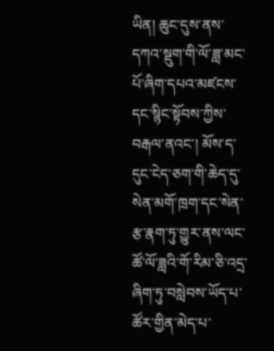ཡིན། ཆུང་དུས་ནས་དཀའ་སྡུག་གི་ལོ་ཟླ་མང་པོ་ཞིག་དཔའ་མཛངས་དང་སྙིང་སྟོབས་ཀྱིས་བརྒལ་ནའང་། མོས་ད་དུང་ངེད་ཅག་གི་ཆེད་དུ་སེན་མགོ་ཁྲག་དང་སེན་རྩ་རྣག་ཏུ་གྱུར་ནས་ལང་ཚོ་ལོ་ཟླའི་གོ་རིམ་ཅི་འདྲ་ཞིག་ཏུ་བསླེབས་ཡོད་པ་ཚོར་གྱིན་མེད་པ་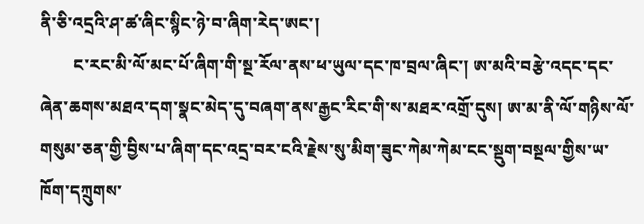ནི་ཅི་འདྲའི་ཤ་ཚ་ཞིང་སྙིང་ཉེ་བ་ཞིག་རེད་ཨང་།
        ང་རང་མི་ལོ་མང་པོ་ཞིག་གི་སྔ་རོལ་ནས་ཕ་ཡུལ་དང་ཁ་བྲལ་ཞིང་། ཨ་མའི་བརྩེ་འདང་དང་ཞེན་ཆགས་མཐའ་དག་སྣང་མེད་དུ་བཞག་ནས་རྒྱང་རིང་གི་ས་མཐར་འགྲོ་དུས། ཨ་མ་ནི་ལོ་གཉིས་ལོ་གསུམ་ཅན་གྱི་བྱིས་པ་ཞིག་དང་འདྲ་བར་ངའི་རྗེས་སུ་མིག་ཟུང་ཀེམ་ཀེམ་ངང་སྡུག་བསྔལ་གྱིས་ཡ་ཁོག་དཀྲུགས་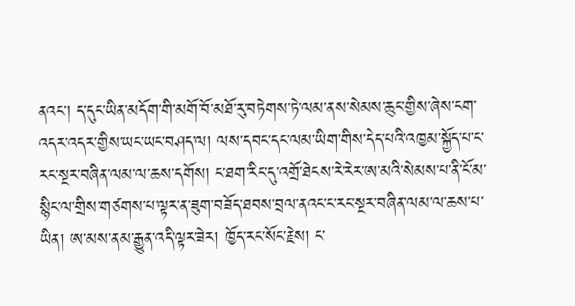ནའང་། ད་དུང་ཡིན་མདོག་གི་མགོ་བོ་མཐོ་རུ་བཏེགས་ཏེ་ལམ་ནས་སེམས་ཆུང་གྱིས་ཞེས་ངག་འདར་འདར་གྱིས་ཡང་ཡང་བཤད་ལ། ལས་དབང་དང་ལམ་ཡིག་གིས་དེད་པའི་འཁྱམ་སྐྱོད་པ་ང་རང་སྔར་བཞིན་ལམ་ལ་ཆས་དགོས། ང་ཐག་རིང་དུ་འགྲོ་ཐེངས་རེ་རེར་ཨ་མའི་སེམས་པ་ནི་ངོ་མ་སྙིང་ལ་གྲིས་གཙགས་པ་ལྟར་ན་ཟུག་བཟོད་ཐབས་བྲལ་ནའང་ང་རང་སྔར་བཞིན་ལམ་ལ་ཆས་པ་ཡིན། ཨ་མས་ནམ་རྒྱུན་འདི་ལྟར་ཟེར། ཁྱོད་རང་སོང་རྗེས། ང་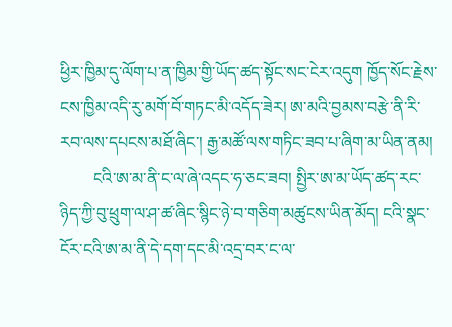ཕྱིར་ཁྱིམ་དུ་ལོག་པ་ན་ཁྱིམ་གྱི་ཡོད་ཚད་སྟོང་སང་ངེར་འདུག ཁྱོད་སོང་རྗེས་ངས་ཁྱིམ་འདི་རུ་མགོ་བོ་གཏང་མི་འདོད་ཟེར། ཨ་མའི་བྱམས་བརྩེ་ནི་རི་རབ་ལས་དཔངས་མཐོ་ཞིང་། རྒྱ་མཚོ་ལས་གཏིང་ཟབ་པ་ཞིག་མ་ཡིན་ནམ།
        ངའི་ཨ་མ་ནི་ང་ལ་ཞེ་འདང་ཧ་ཅང་ཟབ། སྤྱིར་ཨ་མ་ཡོད་ཚད་རང་ཉིད་ཀྱི་བུ་ཕྲུག་ལ་ཤ་ཚ་ཞིང་སྙིང་ཉེ་བ་གཅིག་མཚུངས་ཡིན་མོད། ངའི་སྣང་ངོར་ངའི་ཨ་མ་ནི་དེ་དག་དང་མི་འདྲ་བར་ང་ལ་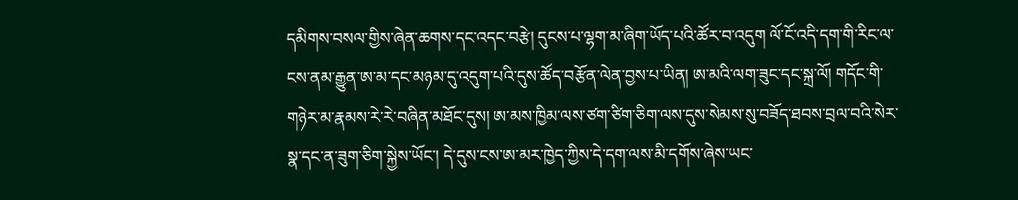དམིགས་བསལ་གྱིས་ཞེན་ཆགས་དང་འདང་བརྩེ། དུངས་པ་ལྷག་མ་ཞིག་ཡོད་པའི་ཚོར་བ་འདུག ལོ་ངོ་འདི་དག་གི་རིང་ལ་ངས་ནམ་རྒྱུན་ཨ་མ་དང་མཉམ་དུ་འདུག་པའི་དུས་ཚོད་བརྩོན་ལེན་བྱས་པ་ཡིན། ཨ་མའི་ལག་ཟུང་དང་སྐྲ་ལོ། གདོང་གི་གཉེར་མ་རྣམས་རེ་རེ་བཞིན་མཐོང་དུས། ཨ་མས་ཁྱིམ་ལས་ཙག་ཙིག་ཅིག་ལས་དུས་སེམས་སུ་བཟོད་ཐབས་བྲལ་བའི་སེར་སྣ་དང་ན་ཟུག་ཅིག་སྐྱེས་ཡོང་། དེ་དུས་ངས་ཨ་མར་ཁྱེད་ཀྱིས་དེ་དག་ལས་མི་དགོས་ཞེས་ཡང་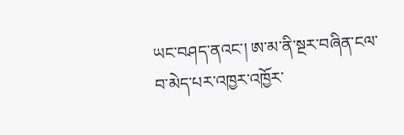ཡང་བཤད་ནའང་། ཨ་མ་ནི་སྔར་བཞིན་ངལ་བ་མེད་པར་འཁྱར་འཁྱོར་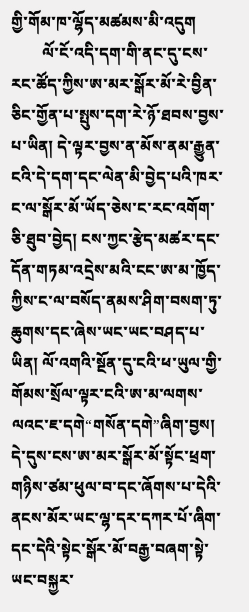གྱི་གོམ་ཁ་ལྷོད་མཚམས་མི་འདུག
        ལོ་ངོ་འདི་དག་གི་ནང་དུ་ངས་རང་ཚོད་ཀྱིས་ཨ་མར་སྒོར་མོ་རེ་བྱིན་ཅིང་གྱོན་པ་སྤུས་དག་རེ་ཉོ་ཐབས་བྱས་པ་ཡིན། དེ་ལྟར་བྱས་ན་མོས་ནམ་རྒྱུན་ངའི་དེ་དག་དང་ལེན་མི་བྱེད་པའི་ཁར་ང་ལ་སྒོར་མོ་ཡོད་ཅེས་ང་རང་འགོག་ཅི་ཐུབ་བྱེད། ངས་ཀྱང་རྩེད་མཚར་དང་དོན་གཏམ་འདྲེས་མའི་ངང་ཨ་མ་ཁྱོད་ཀྱིས་ང་ལ་བསོད་ནམས་ཤིག་བསག་ཏུ་ཆུགས་དང་ཞེས་ཡང་ཡང་བཤད་པ་ཡིན། ལོ་འགའི་སྔོན་དུ་ངའི་ཕ་ཡུལ་གྱི་གོམས་སྲོལ་ལྟར་ངའི་ཨ་མ་ལགས་ལའང་ཇ་དགེ“གསོན་དགེ”ཞིག་བྱས། དེ་དུས་ངས་ཨ་མར་སྒོར་མོ་སྟོང་ཕྲག་གཉིས་ཙམ་ཕུལ་བ་དང་ཞོགས་པ་དེའི་ནངས་མོར་ཡང་ལྷ་དར་དཀར་པོ་ཞིག་དང་དེའི་སྟེང་སྒོར་མོ་བརྒྱ་བཞག་སྟེ་ཡང་བསྐྱར་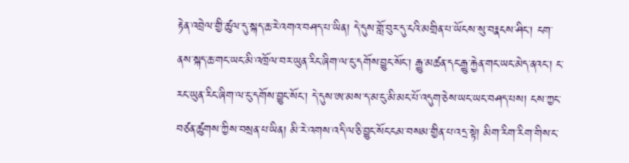རྟེན་འབྲེལ་གྱི་ཚུལ་དུ་སྐད་ཆ་རེ་འགའ་བཤད་པ་ཡིན། དེ་དུས་གློ་བུར་དུ་ངའི་མགྲིན་པ་ཡོངས་སུ་བརྣངས་ཤིང་། ངག་ནས་སྐད་ཆ་གང་ཡང་མི་འཁྲོལ་བར་ཡུན་རིང་ཞིག་ལ་ངུ་དགོས་བྱུང་སོང་། རྒྱུ་མཚན་དང་རྒྱུ་རྐྱེན་གང་ཡང་མེད་ནའང་། ང་རང་ཡུན་རིང་ཞིག་ལ་ངུ་དགོས་བྱུང་སོང་། དེ་དུས་ཨ་མས་ད་མ་ངུ་མི་མང་པོ་འདུག་ཅེས་ཡང་ཡང་བཤད་པས། ངས་ཀྱང་བཙན་ཚུགས་ཀྱིས་བསྲན་པ་ཡིན། མི་རེ་འགས་འདི་ལ་ཅི་བྱུང་སོང་ངམ་བསམ་གྱིན་པ་འདྲ་སྟེ། མིག་རིག་རིག་གིས་ང་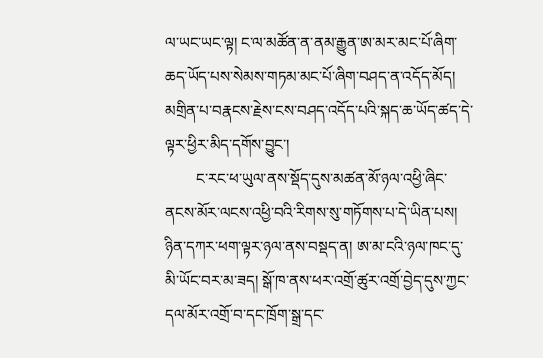ལ་ཡང་ཡང་ལྟ། ང་ལ་མཚོན་ན་ནམ་རྒྱུན་ཨ་མར་མང་པོ་ཞིག་ཆད་ཡོད་པས་སེམས་གཏམ་མང་པོ་ཞིག་བཤད་ན་འདོད་མོད། མགྲིན་པ་བརྣངས་རྗེས་ངས་བཤད་འདོད་པའི་སྐད་ཆ་ཡོད་ཚད་དེ་ལྟར་ཕྱིར་མིད་དགོས་བྱུང་།
        ང་རང་ཕ་ཡུལ་ནས་སྡོད་དུས་མཚན་མོ་ཉལ་འཕྱི་ཞིང་ནངས་མོར་ལངས་འཕྱི་བའི་རིགས་སུ་གཏོགས་པ་དེ་ཡིན་པས། ཉིན་དཀར་ཕག་ལྟར་ཉལ་ནས་བསྡད་ན། ཨ་མ་ངའི་ཉལ་ཁང་དུ་མི་ཡོང་བར་མ་ཟད། སྒོ་ཁ་ནས་ཕར་འགྲོ་ཚུར་འགྲོ་བྱེད་དུས་ཀྱང་དལ་མོར་འགྲོ་བ་དང་ཁྲོག་སྒྲ་དང་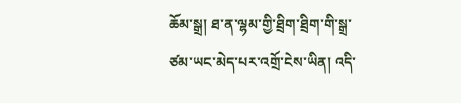ཆོམ་སྒྲ། ཐ་ན་ལྷམ་གྱི་ཐྲིག་ཐྲིག་གི་སྒྲ་ཙམ་ཡང་མེད་པར་འགྲོ་ངེས་ཡིན། འདི་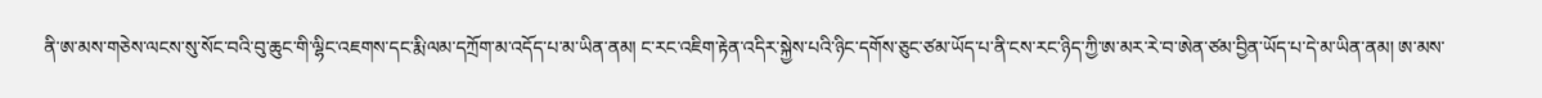ནི་ཨ་མས་གཅེས་ལངས་སུ་སོང་བའི་བུ་ཆུང་གི་ལྷིང་འཇགས་དང་རྨི་ལམ་དཀྲོག་མ་འདོད་པ་མ་ཡིན་ནམ། ང་རང་འཇིག་རྟེན་འདིར་སྐྱེས་པའི་ཉིང་དགོས་ཅུང་ཙམ་ཡོད་པ་ནི་ངས་རང་ཉིད་ཀྱི་ཨ་མར་རེ་བ་ཨེན་ཙམ་བྱིན་ཡོད་པ་དེ་མ་ཡིན་ནམ། ཨ་མས་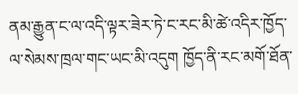ནམ་རྒྱུན་ང་ལ་འདི་ལྟར་ཟེར་ཏེ་ང་རང་མི་ཚེ་འདིར་ཁྱོད་ལ་སེམས་ཁྲལ་གང་ཡང་མི་འདུག ཁྱོད་ནི་རང་མགོ་ཐོན་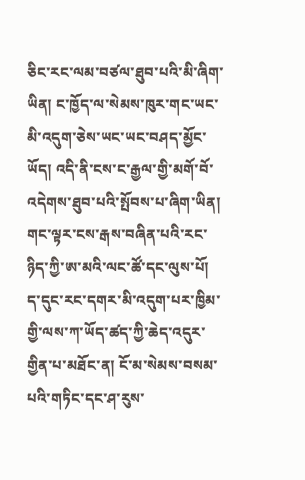ཅིང་རང་ལམ་བཙལ་ཐུབ་པའི་མི་ཞིག་ཡིན། ང་ཁྱོད་ལ་སེམས་ཁུར་གང་ཡང་མི་འདུག་ཅེས་ཡང་ཡང་བཤད་མྱོང་ཡོད། འདི་ནི་ངས་ང་རྒྱལ་གྱི་མགོ་བོ་འདེགས་ཐུབ་པའི་སྤོབས་པ་ཞིག་ཡིན། གང་ལྟར་ངས་རྒས་བཞིན་པའི་རང་ཉིད་ཀྱི་ཨ་མའི་ལང་ཚོ་དང་ལུས་པོ། ད་དུང་རང་དགར་མི་འདུག་པར་ཁྱིམ་གྱི་ལས་ཀ་ཡོད་ཚད་ཀྱི་ཆེད་འདུར་གྱིན་པ་མཐོང་ན། ངོ་མ་སེམས་བསམ་པའི་གཏིང་དང་ཤ་རུས་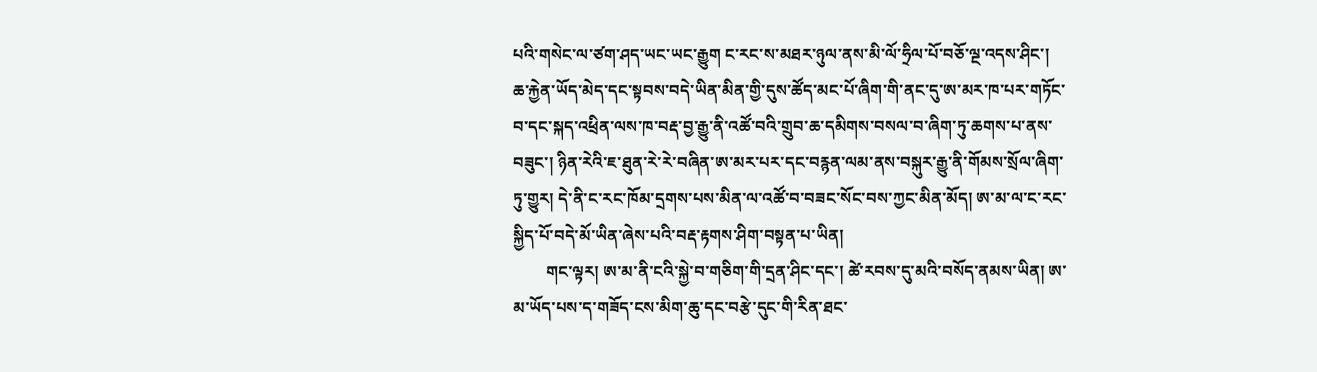པའི་གསེང་ལ་ཙག་ཤད་ཡང་ཡང་རྒྱུག ང་རང་ས་མཐར་ཉུལ་ནས་མི་ལོ་ཧྲིལ་པོ་བཅོ་ལྔ་འདས་ཤིང་། ཆ་རྐྱེན་ཡོད་མེད་དང་སྟབས་བདེ་ཡིན་མིན་གྱི་དུས་ཚོད་མང་པོ་ཞིག་གི་ནང་དུ་ཨ་མར་ཁ་པར་གཏོང་བ་དང་སྐད་འཕྲིན་ལས་ཁ་བརྡ་བྱ་རྒྱུ་ནི་འཚོ་བའི་གྲུབ་ཆ་དམིགས་བསལ་བ་ཞིག་ཏུ་ཆགས་པ་ནས་བཟུང་། ཉིན་རེའི་ཇ་ཐུན་རེ་རེ་བཞིན་ཨ་མར་པར་དང་བརྙན་ལམ་ནས་བསྐུར་རྒྱུ་ནི་གོམས་སྲོལ་ཞིག་ཏུ་གྱུར། དེ་ནི་ང་རང་ཁོམ་དྲགས་པས་མིན་ལ་འཚོ་བ་བཟང་སོང་བས་ཀྱང་མིན་མོད། ཨ་མ་ལ་ང་རང་སྐྱིད་པོ་བདེ་མོ་ཡིན་ཞེས་པའི་བརྡ་རྟགས་ཤིག་བསྟན་པ་ཡིན།
        གང་ལྟར། ཨ་མ་ནི་ངའི་སྐྱེ་བ་གཅིག་གི་དྲན་ཤིང་དང་། ཚེ་རབས་དུ་མའི་བསོད་ནམས་ཡིན། ཨ་མ་ཡོད་པས་ད་གཟོད་ངས་མིག་ཆུ་དང་བརྩེ་དུང་གི་རིན་ཐང་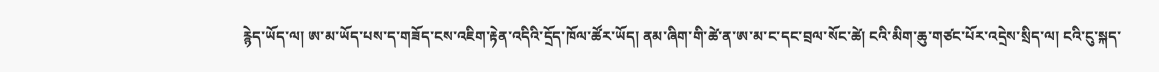རྙེད་ཡོད་ལ། ཨ་མ་ཡོད་པས་ད་གཟོད་ངས་འཇིག་རྟེན་འདིའི་དྲོད་ཁོལ་ཚོར་ཡོད། ནམ་ཞིག་གི་ཚེ་ན་ཨ་མ་ང་དང་བྲལ་སོང་ཚེ། ངའི་མིག་ཆུ་གཙང་པོར་འདྲེས་སྲིད་ལ། ངའི་ངུ་སྐད་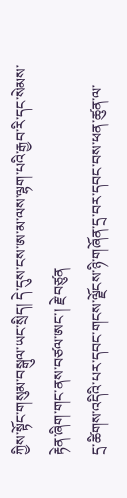ཀྱིས་སྟོང་གསུམ་བསྒུལ་ཡང་སྲིད། དེ་དུས་ངས་ཨ་མ་ལས་ལྷག་པའི་རྒྱབ་རི་དང་སེམས་རྟེན་ཞིག་གང་ནས་བཙལ་ཨང་། རྗེ་བཙུན
དྲ་ཚིགས་འདིའི་པར་དབང་གངས་ལྗོངས་ཉི་གཞོན་དྲ་བར་དབང་བས་ཕན་ཚུན་ལ་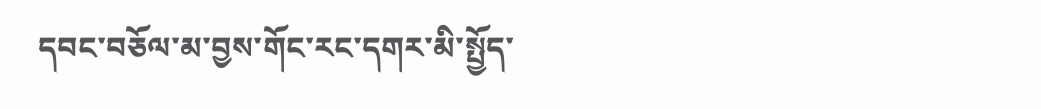དབང་བཅོལ་མ་བྱས་གོང་རང་དགར་མི་སྤྱོད་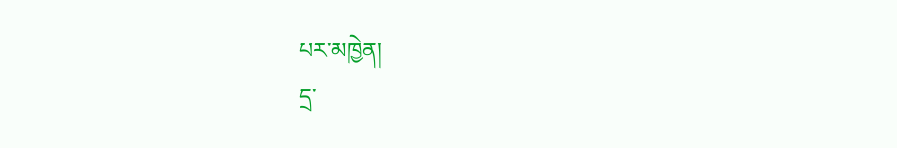པར་མཁྱེན།
དྲ་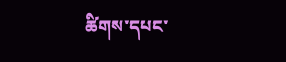ཚིགས་དཔང་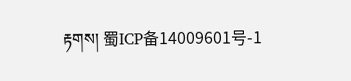རྟགས། 蜀ICP备14009601号-1